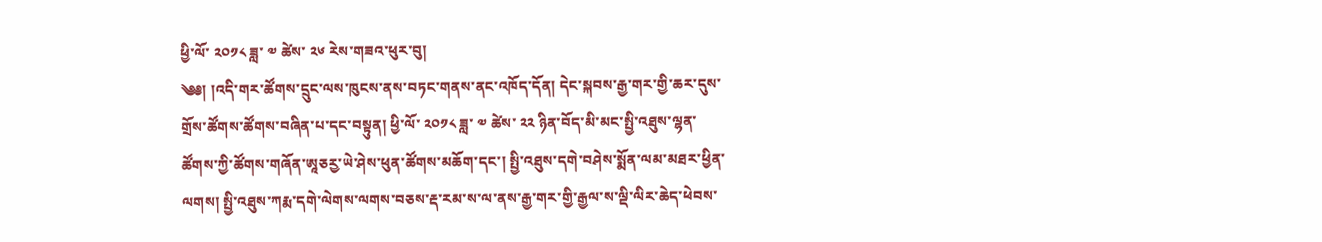ཕྱི་ལོ་ ༢༠༡༨ ཟླ་ ༧ ཚེས་ ༢༦ རེས་གཟའ་ཕུར་བུ།
༄༅། །འདི་གར་ཚོགས་དྲུང་ལས་ཁུངས་ནས་བཏང་གནས་ནང་འཁོད་དོན། དེང་སྐབས་རྒྱ་གར་གྱི་ཆར་དུས་གྲོས་ཚོགས་ཚོགས་བཞིན་པ་དང་བསྟུན། ཕྱི་ལོ་ ༢༠༡༨ ཟླ་ ༧ ཚེས་ ༢༢ ཉིན་བོད་མི་མང་སྤྱི་འཐུས་ལྷན་ཚོགས་ཀྱི་ཚོགས་གཞོན་ཨཱཅརྱ་ཡེ་ཤེས་ཕུན་ཚོགས་མཆོག་དང་། སྤྱི་འཐུས་དགེ་བཤེས་སྨོན་ལམ་མཐར་ཕྱིན་ལགས། སྤྱི་འཐུས་ཀརྨ་དགེ་ལེགས་ལགས་བཅས་རྡ་རམ་ས་ལ་ནས་རྒྱ་གར་གྱི་རྒྱལ་ས་ལྡི་ལིར་ཆེད་ཕེབས་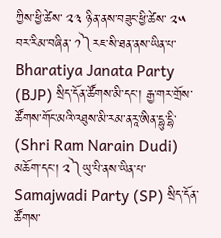ཀྱིས་ཕྱི་ཚེས་ ༢༣ ཉིན་ནས་བཟུང་ཕྱི་ཚེས་ ༢༥ བར་རིམ་བཞིན་ ༡༽རཇ་སི་ཐན་ནས་ཡིན་པ་ Bharatiya Janata Party (BJP) སྲིད་དོན་ཚོགས་མི་དང་། རྒྱ་གར་གྲོས་ཚོགས་གོང་མའི་འཐུས་མི་རམ་ནརཱ་ཨིན་དྷུ་དྷི་ (Shri Ram Narain Dudi) མཆོག་དང་། ༢༽ཡུ་པི་ནས་ཡིན་པ་ Samajwadi Party (SP) སྲིད་དོན་ཚོགས་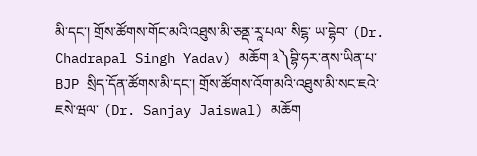མི་དང་། གྲོས་ཚོགས་གོང་མའི་འཐུས་མི་ཅནྡ་རཱ་པལ་ སིངྷ་ ཡ་དྷེབ་ (Dr. Chadrapal Singh Yadav) མཆོག ༣༽བྷི་ཧར་ནས་ཡིན་པ་ BJP སྲིད་དོན་ཚོགས་མི་དང་། གྲོས་ཚོགས་འོག་མའི་འཐུས་མི་སང་ཇའེ་ཇསེ་ཝལ་ (Dr. Sanjay Jaiswal) མཆོག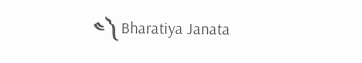༤༽ Bharatiya Janata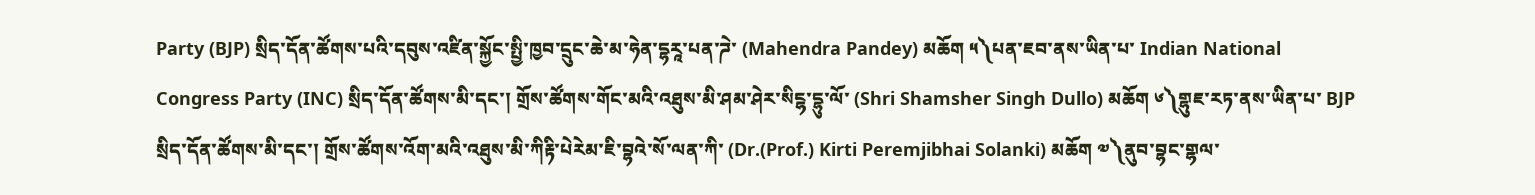Party (BJP) སྲིད་དོན་ཚོགས་པའི་དབུས་འཛིན་སྐྱོང་སྤྱི་ཁྱབ་དྲུང་ཆེ་མ་ཧེན་དྷརཱ་པན་ཌེ་ (Mahendra Pandey) མཆོག ༥༽པན་ཇབ་ནས་ཡིན་པ་ Indian National Congress Party (INC) སྲིད་དོན་ཚོགས་མི་དང་། གྲོས་ཚོགས་གོང་མའི་འཐུས་མི་ཤམ་ཤེར་སིངྷ་དྷུ་ལོ་ (Shri Shamsher Singh Dullo) མཆོག ༦༽གྷུཇ་རཏ་ནས་ཡིན་པ་ BJP སྲིད་དོན་ཚོགས་མི་དང་། གྲོས་ཚོགས་འོག་མའི་འཐུས་མི་ཀིརྟི་པེརེམ་ཇི་བྷའེ་སོ་ལན་ཀི་ (Dr.(Prof.) Kirti Peremjibhai Solanki) མཆོག ༧༽ནུབ་བྷང་གྷལ་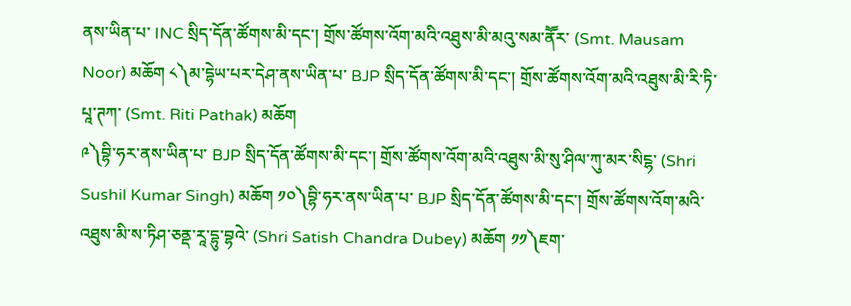ནས་ཡིན་པ་ INC སྲིད་དོན་ཚོགས་མི་དང་། གྲོས་ཚོགས་འོག་མའི་འཐུས་མི་མའུ་སམ་ནཽར་ (Smt. Mausam Noor) མཆོག ༨༽མ་དྷེཡ་པར་དེཤ་ནས་ཡིན་པ་ BJP སྲིད་དོན་ཚོགས་མི་དང་། གྲོས་ཚོགས་འོག་མའི་འཐུས་མི་རི་ཏི་པཱ་ཊཀ་ (Smt. Riti Pathak) མཆོག
༩༽བྷི་ཧར་ནས་ཡིན་པ་ BJP སྲིད་དོན་ཚོགས་མི་དང་། གྲོས་ཚོགས་འོག་མའི་འཐུས་མི་སུ་ཤིལ་ཀུ་མར་སིངྷ་ (Shri Sushil Kumar Singh) མཆོག ༡༠༽བྷི་ཧར་ནས་ཡིན་པ་ BJP སྲིད་དོན་ཚོགས་མི་དང་། གྲོས་ཚོགས་འོག་མའི་འཐུས་མི་ས་ཏིཤ་ཅནྡ་རཱ་དྷུ་བྷའེ་ (Shri Satish Chandra Dubey) མཆོག ༡༡༽ཇག་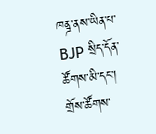ཁནྜ་ནས་ཡིན་པ་ BJP སྲིད་དོན་ཚོགས་མི་དང་། གྲོས་ཚོགས་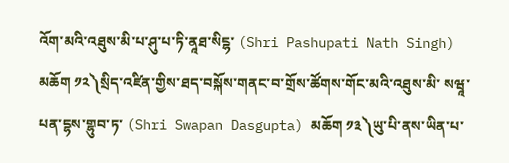འོག་མའི་འཐུས་མི་པ་ཤུ་པ་ཏི་ནཱཐ་སིངྷ་ (Shri Pashupati Nath Singh) མཆོག ༡༢༽སྲིད་འཛིན་གྱིས་ཐད་བསྐོས་གནང་བ་གྲོས་ཚོགས་གོང་མའི་འཐུས་མི་ སཝཱ་པན་དྷས་གྷུབ་ཏ་ (Shri Swapan Dasgupta) མཆོག ༡༣༽ཡུ་པི་ནས་ཡིན་པ་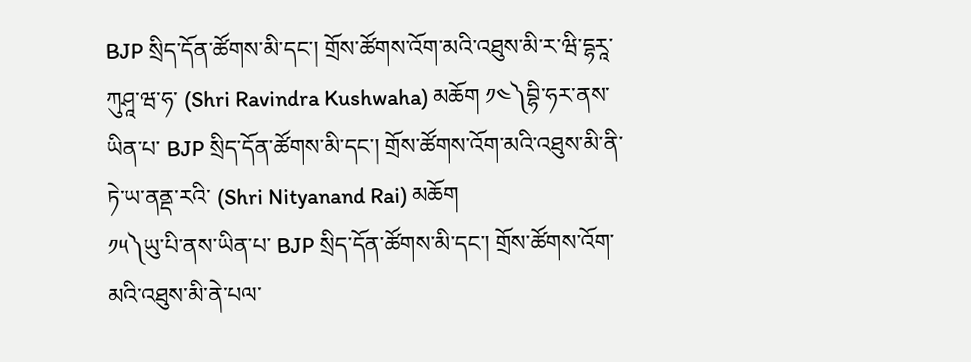BJP སྲིད་དོན་ཚོགས་མི་དང་། གྲོས་ཚོགས་འོག་མའི་འཐུས་མི་ར་ཝི་དྷརཱ་ཀུཤཱ་ཝ་ཧ་ (Shri Ravindra Kushwaha) མཆོག ༡༤༽བྷི་ཧར་ནས་ཡིན་པ་ BJP སྲིད་དོན་ཚོགས་མི་དང་། གྲོས་ཚོགས་འོག་མའི་འཐུས་མི་ནི་ཏེ་ཡ་ནནྡ་རའི་ (Shri Nityanand Rai) མཆོག
༡༥༽ཡུ་པི་ནས་ཡིན་པ་ BJP སྲིད་དོན་ཚོགས་མི་དང་། གྲོས་ཚོགས་འོག་མའི་འཐུས་མི་ནེ་པལ་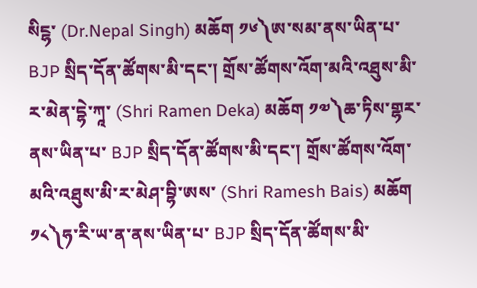སིངྷ་ (Dr.Nepal Singh) མཆོག ༡༦༽ཨ་སམ་ནས་ཡིན་པ་ BJP སྲིད་དོན་ཚོགས་མི་དང་། གྲོས་ཚོགས་འོག་མའི་འཐུས་མི་ར་མེན་དྷེ་ཀཱ་ (Shri Ramen Deka) མཆོག ༡༧༽ཆ་ཏིས་གྷར་ནས་ཡིན་པ་ BJP སྲིད་དོན་ཚོགས་མི་དང་། གྲོས་ཚོགས་འོག་མའི་འཐུས་མི་ར་མེཤ་བྷི་ཨས་ (Shri Ramesh Bais) མཆོག ༡༨༽ཧ་རི་ཡ་ན་ནས་ཡིན་པ་ BJP སྲིད་དོན་ཚོགས་མི་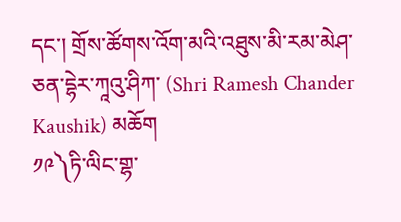དང་། གྲོས་ཚོགས་འོག་མའི་འཐུས་མི་རམ་མེཤ་ཅན་དྷེར་ཀཱའུ་ཤིཀ་ (Shri Ramesh Chander Kaushik) མཆོག
༡༩༽ཏི་ལིང་གྷ་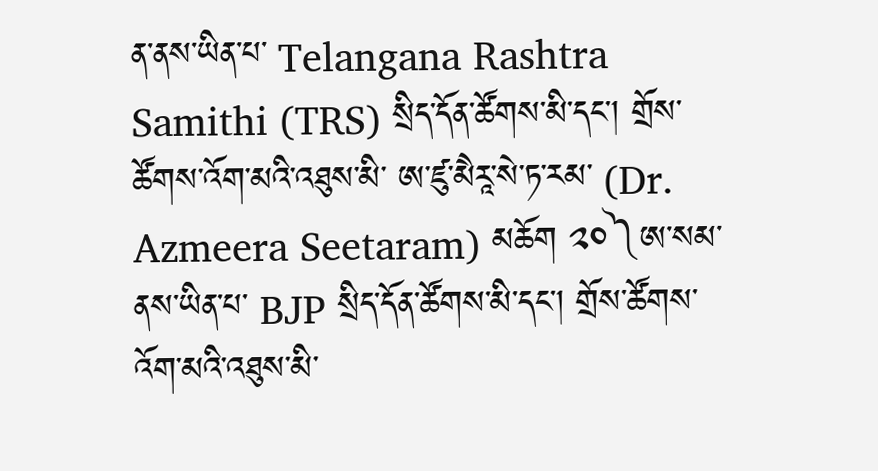ན་ནས་ཡིན་པ་ Telangana Rashtra Samithi (TRS) སྲིད་དོན་ཚོགས་མི་དང་། གྲོས་ཚོགས་འོག་མའི་འཐུས་མི་ ཨ་ཛུ་མཻརཱ་སེ་ཏ་རམ་ (Dr. Azmeera Seetaram) མཆོག ༢༠༽ཨ་སམ་ནས་ཡིན་པ་ BJP སྲིད་དོན་ཚོགས་མི་དང་། གྲོས་ཚོགས་འོག་མའི་འཐུས་མི་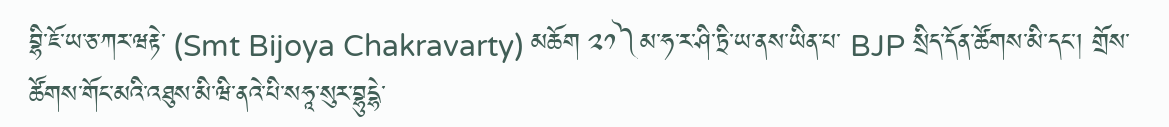བྷི་ཇོ་ཡ་ཅ་ཀར་ཝརྟེ་ (Smt Bijoya Chakravarty) མཆོག ༢༡༽མ་ཧ་ར་ཤི་ཏྲི་ཡ་ནས་ཡིན་པ་ BJP སྲིད་དོན་ཚོགས་མི་དང་། གྲོས་ཚོགས་གོང་མའི་འཐུས་མི་ཝི་ནའེ་པི་སཧཱ་སུར་བྷུདྷེ་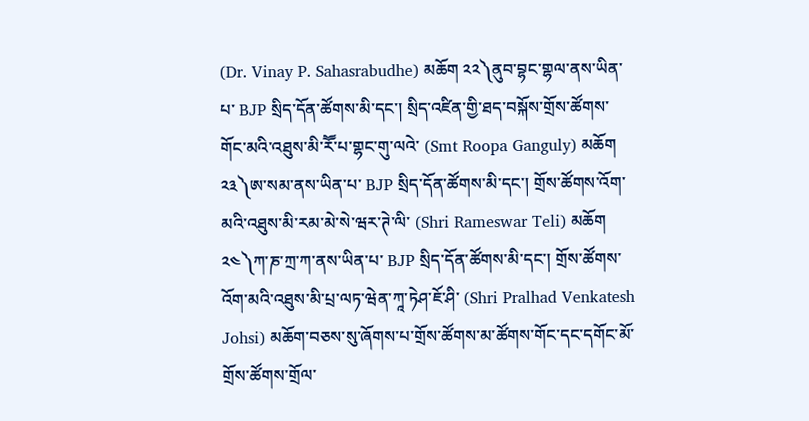(Dr. Vinay P. Sahasrabudhe) མཆོག ༢༢༽ནུབ་བྷང་གྷལ་ནས་ཡིན་པ་ BJP སྲིད་དོན་ཚོགས་མི་དང་། སྲིད་འཛིན་གྱི་ཐད་བསྐོས་གྲོས་ཚོགས་གོང་མའི་འཐུས་མི་རཽ་པ་གྷང་གུ་ལའེ་ (Smt Roopa Ganguly) མཆོག
༢༣༽ཨ་སམ་ནས་ཡིན་པ་ BJP སྲིད་དོན་ཚོགས་མི་དང་། གྲོས་ཚོགས་འོག་མའི་འཐུས་མི་རམ་མེ་སེ་ཝར་ཊེ་ལི་ (Shri Rameswar Teli) མཆོག ༢༤༽ཀ་ཎ་ཀྲ་ཀ་ནས་ཡིན་པ་ BJP སྲིད་དོན་ཚོགས་མི་དང་། གྲོས་ཚོགས་འོག་མའི་འཐུས་མི་པྲ་ལཏ་ཝེན་ཀཱ་ཏེཤ་ཇོ་ཤི་ (Shri Pralhad Venkatesh Johsi) མཆོག་བཅས་སུ་ཞོགས་པ་གྲོས་ཚོགས་མ་ཚོགས་གོང་དང་དགོང་མོ་གྲོས་ཚོགས་གྲོལ་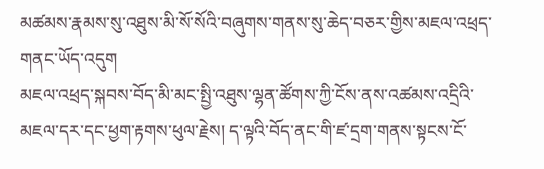མཚམས་རྣམས་སུ་འཐུས་མི་སོ་སོའི་བཞུགས་གནས་སུ་ཆེད་བཅར་གྱིས་མཇལ་འཕྲད་གནང་ཡོད་འདུག
མཇལ་འཕྲད་སྐབས་བོད་མི་མང་སྤྱི་འཐུས་ལྷན་ཚོགས་ཀྱི་ངོས་ནས་འཚམས་འདྲིའི་མཇལ་དར་དང་ཕྱག་རྟགས་ཕུལ་རྗེས། ད་ལྟའི་བོད་ནང་གི་ཛ་དྲག་གནས་སྟངས་ངོ་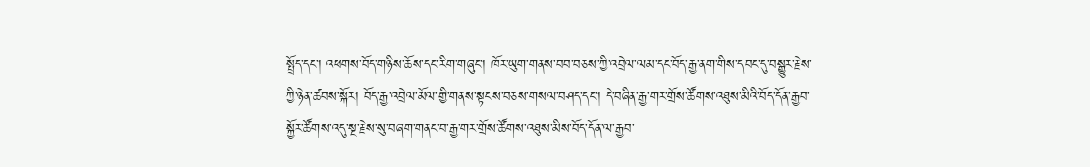སྤྲོད་དང་། འཕགས་བོད་གཉིས་ཆོས་དང་རིག་གཞུང་། ཁོར་ཡུག་གནས་བབ་བཅས་ཀྱི་འབྲེལ་ལམ་དང་བོད་རྒྱ་ནག་གིས་དབང་དུ་བསྒྱུར་རྗེས་ཀྱི་ཉེན་ཚབས་སྐོར། བོད་རྒྱ་འབྲེལ་མོལ་གྱི་གནས་སྟངས་བཅས་གསལ་བཤད་དང་། དེ་བཞིན་རྒྱ་གར་གྲོས་ཚོགས་འཐུས་མིའི་བོད་དོན་རྒྱབ་སྐྱོར་ཚོགས་འདུ་སྔ་རྗེས་སུ་བཞག་གནང་བ་རྒྱ་གར་གྲོས་ཚོགས་འཐུས་མིས་བོད་དོན་ལ་རྒྱབ་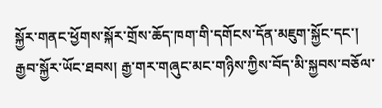སྐྱོར་གནང་ཕྱོགས་སྐོར་གྲོས་ཆོད་ཁག་གི་དགོངས་དོན་མཇུག་སྐྱོང་དང་། རྒྱབ་སྐྱོར་ཡོང་ཐབས། རྒྱ་གར་གཞུང་མང་གཉིས་ཀྱིས་བོད་མི་སྐྱབས་བཅོལ་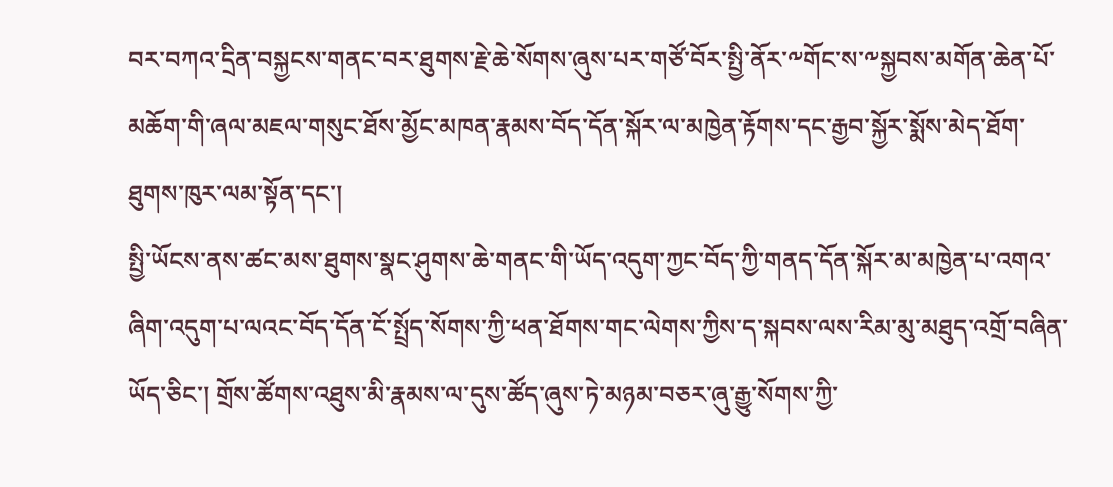བར་བཀའ་དྲིན་བསྐྱངས་གནང་བར་ཐུགས་རྗེ་ཆེ་སོགས་ཞུས་པར་གཙོ་བོར་སྤྱི་ནོར་༸གོང་ས་༸སྐྱབས་མགོན་ཆེན་པོ་མཆོག་གི་ཞལ་མཇལ་གསུང་ཐོས་མྱོང་མཁན་རྣམས་བོད་དོན་སྐོར་ལ་མཁྱེན་རྟོགས་དང་རྒྱབ་སྐྱོར་སྨོས་མེད་ཐོག་ཐུགས་ཁུར་ལམ་སྟོན་དང་།
སྤྱི་ཡོངས་ནས་ཚང་མས་ཐུགས་སྣང་ཤུགས་ཆེ་གནང་གི་ཡོད་འདུག་ཀྱང་བོད་ཀྱི་གནད་དོན་སྐོར་མ་མཁྱེན་པ་འགའ་ཞིག་འདུག་པ་ལའང་བོད་དོན་ངོ་སྤྲོད་སོགས་ཀྱི་ཕན་ཐོགས་གང་ལེགས་ཀྱིས་ད་སྐབས་ལས་རིམ་མུ་མཐུད་འགྲོ་བཞིན་ཡོད་ཅིང་། གྲོས་ཚོགས་འཐུས་མི་རྣམས་ལ་དུས་ཚོད་ཞུས་ཏེ་མཉམ་བཅར་ཞུ་རྒྱུ་སོགས་ཀྱི་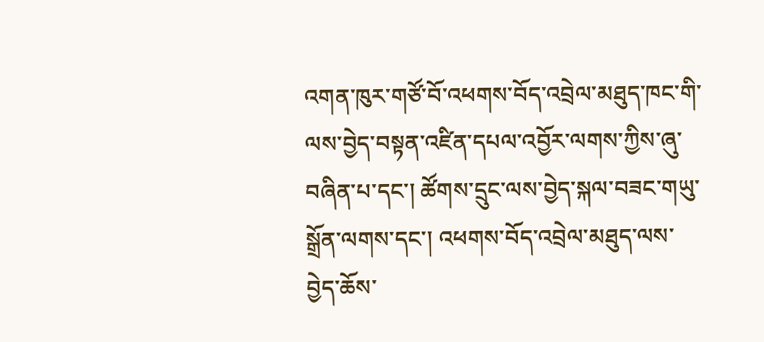འགན་ཁུར་གཙོ་བོ་འཕགས་བོད་འབྲེལ་མཐུད་ཁང་གི་ལས་བྱེད་བསྟན་འཛིན་དཔལ་འབྱོར་ལགས་ཀྱིས་ཞུ་བཞིན་པ་དང་། ཚོགས་དྲུང་ལས་བྱེད་སྐལ་བཟང་གཡུ་སྒྲོན་ལགས་དང་། འཕགས་བོད་འབྲེལ་མཐུད་ལས་བྱེད་ཆོས་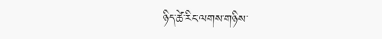ཉིད་ཚེ་རིང་ལགས་གཉིས་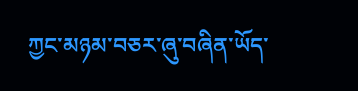ཀྱང་མཉམ་བཅར་ཞུ་བཞིན་ཡོད་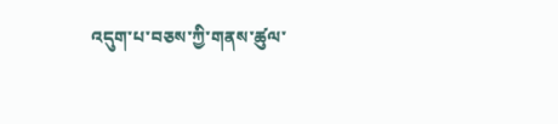འདུག་པ་བཅས་ཀྱི་གནས་ཚུལ་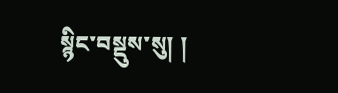སྙིང་བསྡུས་སུ། །